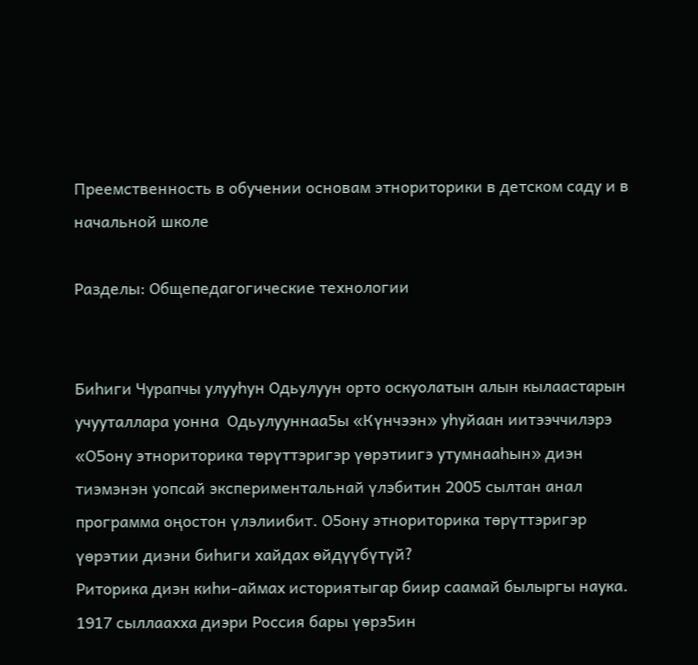Преемственность в обучении основам этнориторики в детском саду и в начальной школе

Разделы: Общепедагогические технологии


Биһиги Чурапчы улууһун Одьулуун орто оскуолатын алын кылаастарын учууталлара уонна  Одьулууннаа5ы «Күнчээн» уһуйаан иитээччилэрэ «О5ону этнориторика төрүттэригэр үөрэтиигэ утумнааһын» диэн тиэмэнэн уопсай экспериментальнай үлэбитин 2005 сылтан анал программа оңостон үлэлиибит. О5ону этнориторика төрүттэригэр үөрэтии диэни биһиги хайдах өйдүүбүтүй?                                                                                                                                 Риторика диэн киһи-аймах историятыгар биир саамай былыргы наука. 1917 сыллаахха диэри Россия бары үөрэ5ин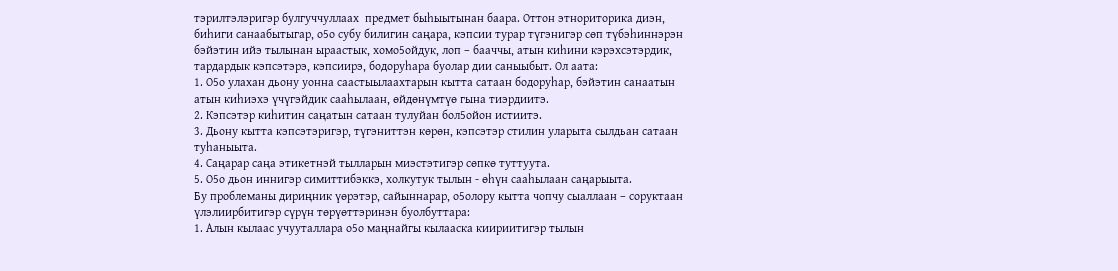тэрилтэлэригэр булгуччуллаах  предмет быһыытынан баара. Оттон этнориторика диэн, биһиги санаабытыгар, о5о субу билигин саңара, кэпсии турар түгэнигэр сөп түбэһиннэрэн бэйэтин ийэ тылынан ыраастык, хомо5ойдук, лоп – бааччы, атын киһини кэрэхсэтэрдик, тардардык кэпсэтэрэ, кэпсиирэ, бодоруһара буолар дии саныыбыт. Ол аата:
1. О5о улахан дьону уонна саастыылаахтарын кытта сатаан бодоруһар, бэйэтин санаатын атын киһиэхэ үчүгэйдик сааһылаан, өйдөнүмтүө гына тиэрдиитэ.
2. Кэпсэтэр киһитин саңатын сатаан тулуйан бол5ойон истиитэ.
3. Дьону кытта кэпсэтэригэр, түгэниттэн көрөн, кэпсэтэр стилин уларыта сылдьан сатаан туһаныыта.
4. Саңарар саңа этикетнэй тылларын миэстэтигэр сөпкө туттуута.
5. О5о дьон иннигэр симиттибэккэ, холкутук тылын - өһүн сааһылаан саңарыыта.
Бу проблеманы дириңник үөрэтэр, сайыннарар, о5олору кытта чопчу сыаллаан – соруктаан үлэлиирбитигэр сүрүн төрүөттэринэн буолбуттара:
1. Алын кылаас учууталлара о5о маңнайгы кылааска киириитигэр тылын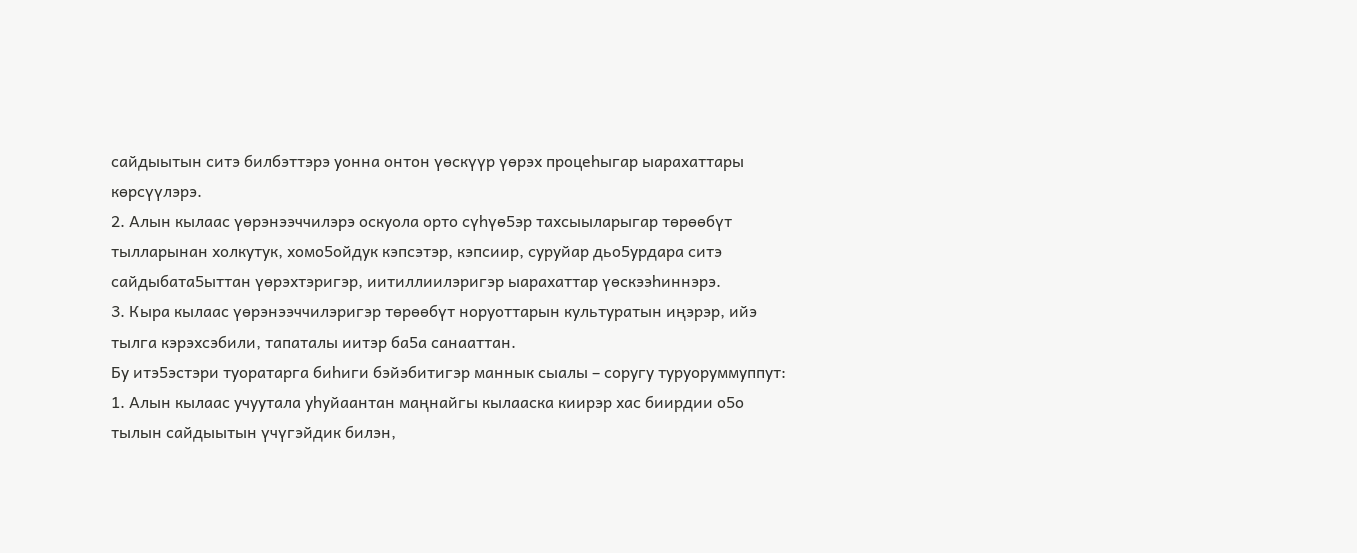сайдыытын ситэ билбэттэрэ уонна онтон үөскүүр үөрэх процеһыгар ыарахаттары көрсүүлэрэ.
2. Алын кылаас үөрэнээччилэрэ оскуола орто сүһүө5эр тахсыыларыгар төрөөбүт тылларынан холкутук, хомо5ойдук кэпсэтэр, кэпсиир, суруйар дьо5урдара ситэ сайдыбата5ыттан үөрэхтэригэр, иитиллиилэригэр ыарахаттар үөскээһиннэрэ.
3. Кыра кылаас үөрэнээччилэригэр төрөөбүт норуоттарын культуратын иңэрэр, ийэ тылга кэрэхсэбили, тапаталы иитэр ба5а санааттан.
Бу итэ5эстэри туоратарга биһиги бэйэбитигэр маннык сыалы – соругу туруоруммуппут:
1. Алын кылаас учуутала уһуйаантан маңнайгы кылааска киирэр хас биирдии о5о тылын сайдыытын үчүгэйдик билэн,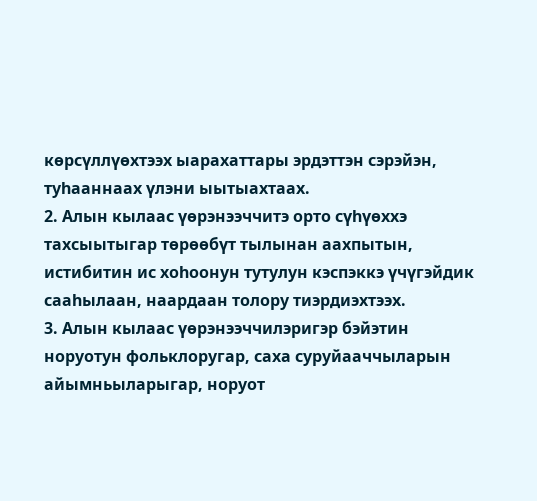көрсүллүөхтээх ыарахаттары эрдэттэн сэрэйэн, туһааннаах үлэни ыытыахтаах.
2. Алын кылаас үөрэнээччитэ орто сүһүөххэ тахсыытыгар төрөөбүт тылынан аахпытын, истибитин ис хоһоонун тутулун кэспэккэ үчүгэйдик сааһылаан, наардаан толору тиэрдиэхтээх.
3. Алын кылаас үөрэнээччилэригэр бэйэтин норуотун фольклоругар, саха суруйааччыларын айымньыларыгар, норуот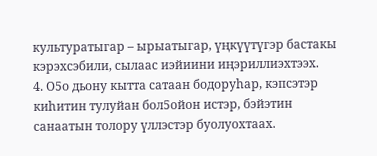культуратыгар – ырыатыгар, үңкүүтүгэр бастакы кэрэхсэбили, сылаас иэйиини иңэриллиэхтээх.
4. О5о дьону кытта сатаан бодоруһар, кэпсэтэр киһитин тулуйан бол5ойон истэр, бэйэтин санаатын толору үллэстэр буолуохтаах.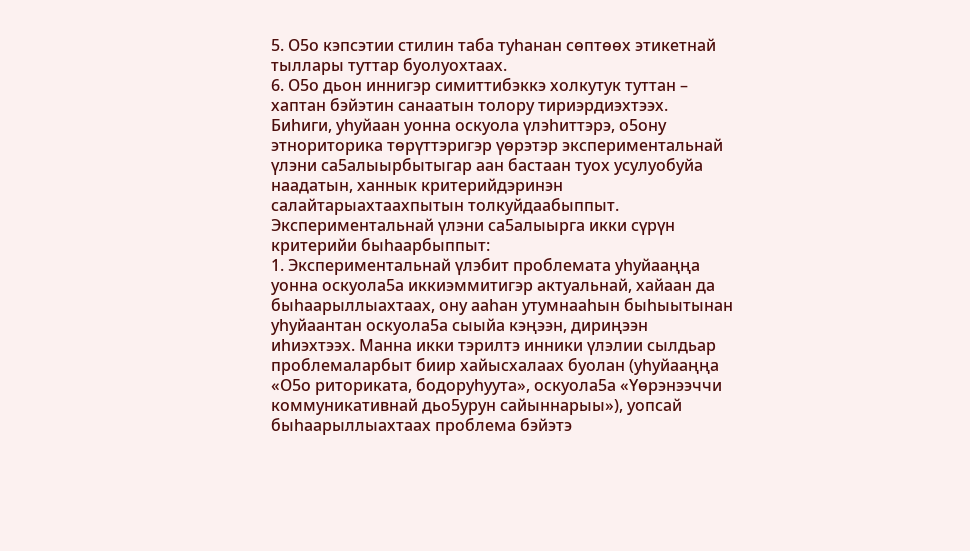5. О5о кэпсэтии стилин таба туһанан сөптөөх этикетнай тыллары туттар буолуохтаах.
6. О5о дьон иннигэр симиттибэккэ холкутук туттан – хаптан бэйэтин санаатын толору тириэрдиэхтээх.
Биһиги, уһуйаан уонна оскуола үлэһиттэрэ, о5ону этнориторика төрүттэригэр үөрэтэр экспериментальнай үлэни са5алыырбытыгар аан бастаан туох усулуобуйа наадатын, ханнык критерийдэринэн салайтарыахтаахпытын толкуйдаабыппыт. Экспериментальнай үлэни са5алыырга икки сүрүн критерийи быһаарбыппыт:
1. Экспериментальнай үлэбит проблемата уһуйааңңа уонна оскуола5а иккиэммитигэр актуальнай, хайаан да быһаарыллыахтаах, ону ааһан утумнааһын быһыытынан уһуйаантан оскуола5а сыыйа кэңээн, дириңээн иһиэхтээх. Манна икки тэрилтэ инники үлэлии сылдьар проблемаларбыт биир хайысхалаах буолан (уһуйааңңа «О5о риториката, бодоруһуута», оскуола5а «Үөрэнээччи коммуникативнай дьо5урун сайыннарыы»), уопсай быһаарыллыахтаах проблема бэйэтэ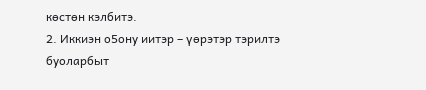көстөн кэлбитэ.
2. Иккиэн о5ону иитэр – үөрэтэр тэрилтэ буоларбыт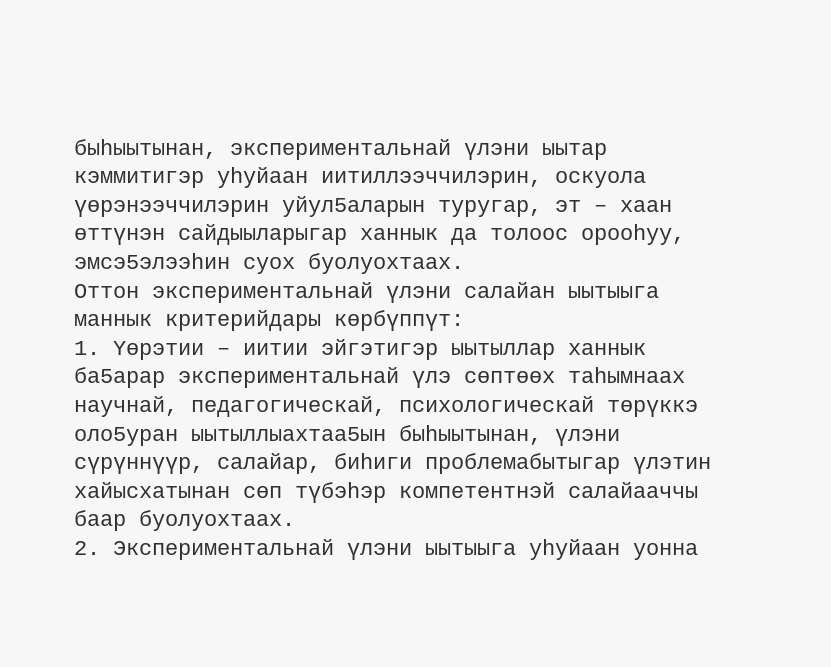быһыытынан, экспериментальнай үлэни ыытар кэммитигэр уһуйаан иитиллээччилэрин, оскуола үөрэнээччилэрин уйул5аларын туругар, эт – хаан өттүнэн сайдыыларыгар ханнык да толоос орооһуу, эмсэ5элээһин суох буолуохтаах.
Оттон экспериментальнай үлэни салайан ыытыыга маннык критерийдары көрбүппүт:
1. Үөрэтии – иитии эйгэтигэр ыытыллар ханнык ба5арар экспериментальнай үлэ сөптөөх таһымнаах научнай, педагогическай, психологическай төрүккэ оло5уран ыытыллыахтаа5ын быһыытынан, үлэни сүрүннүүр, салайар, биһиги проблемабытыгар үлэтин хайысхатынан сөп түбэһэр компетентнэй салайааччы баар буолуохтаах.
2. Экспериментальнай үлэни ыытыыга уһуйаан уонна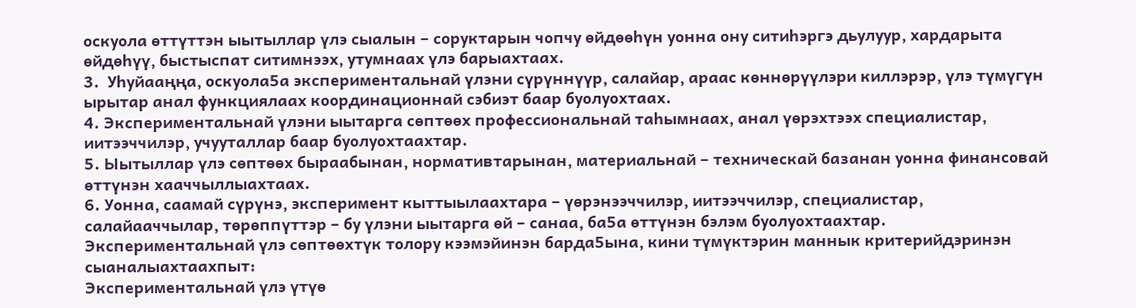оскуола өттүттэн ыытыллар үлэ сыалын – соруктарын чопчу өйдөөһүн уонна ону ситиһэргэ дьулуур, хардарыта өйдөһүү, быстыспат ситимнээх, утумнаах үлэ барыахтаах.
3.  Уһуйааңңа, оскуола5а экспериментальнай үлэни сүрүннүүр, салайар, араас көннөрүүлэри киллэрэр, үлэ түмүгүн ырытар анал функциялаах координационнай сэбиэт баар буолуохтаах.
4. Экспериментальнай үлэни ыытарга сөптөөх профессиональнай таһымнаах, анал үөрэхтээх специалистар, иитээччилэр, учууталлар баар буолуохтаахтар.
5. Ыытыллар үлэ сөптөөх быраабынан, нормативтарынан, материальнай – техническай базанан уонна финансовай өттүнэн хааччыллыахтаах.
6. Уонна, саамай сүрүнэ, эксперимент кыттыылаахтара – үөрэнээччилэр, иитээччилэр, специалистар, салайааччылар, төрөппүттэр – бу үлэни ыытарга өй – санаа, ба5а өттүнэн бэлэм буолуохтаахтар.
Экспериментальнай үлэ сөптөөхтүк толору кээмэйинэн барда5ына, кини түмүктэрин маннык критерийдэринэн сыаналыахтаахпыт:
Экспериментальнай үлэ үтүө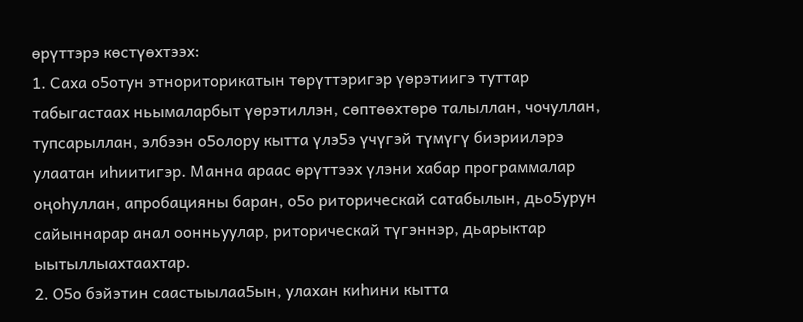өрүттэрэ көстүөхтээх:
1. Саха о5отун этнориторикатын төрүттэригэр үөрэтиигэ туттар табыгастаах ньымаларбыт үөрэтиллэн, сөптөөхтөрө талыллан, чочуллан, тупсарыллан, элбээн о5олору кытта үлэ5э үчүгэй түмүгү биэриилэрэ улаатан иһиитигэр. Манна араас өрүттээх үлэни хабар программалар оңоһуллан, апробацияны баран, о5о риторическай сатабылын, дьо5урун сайыннарар анал оонньуулар, риторическай түгэннэр, дьарыктар ыытыллыахтаахтар.
2. О5о бэйэтин саастыылаа5ын, улахан киһини кытта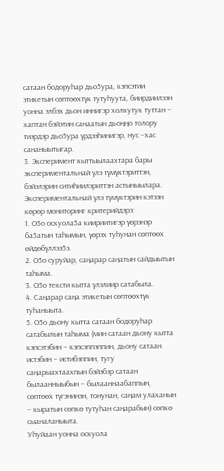сатаан бодоруһар дьо5ура, кэпсэтии этикетын сөптөөхтүк тутуһуута, биирдиилээн уонна элбэх дьон иннигэр холкутук туттан – хаптан бэйэтин санаатын дьоңңо толору тиэрдэр дьо5ура үрдээһинигэр, нус –хас сананыытыгар.
3. Эксперимент кыттыылаахтара бары экспериментальнай үлэ түмүктэриттэн, бэйэлэрин ситиһиилэриттэн астыныылара.
Экспериментальнай үлэ түмүктэрин кэтээн көрөр мониторинг критерийдэрэ:
1. О5о оскуола5а киириитигэр үөрэнэр ба5атын таһымын, үөрэх туһунан сөптөөх өйдөбүллээ5э.
2. О5о суруйар, саңарар саңатын сайдыытын таһыма.
3. О5о тексти кытта үлэлиир сатабыла.
4. Саңарар саңа этикетын сөптөөхтүк туһаныыта.
5. О5о дьону кытта сатаан бодоруһар сатабылын таһыма (мин сатаан дьону кытта кэпсэтэбин – кэпсэппэппин, дьону сатаан истэбин – истибэппин, тугу саңарыахтаахпын бэйэбэр сатаан былаанныыбын – былааннаабаппын, сөптөөх түгэнинэн, тонунан, саңам улаханын – кыратын сөпкө тутуһан саңарабын) сөпкө сыаналаныыта.
Уһуйаан уонна оскуола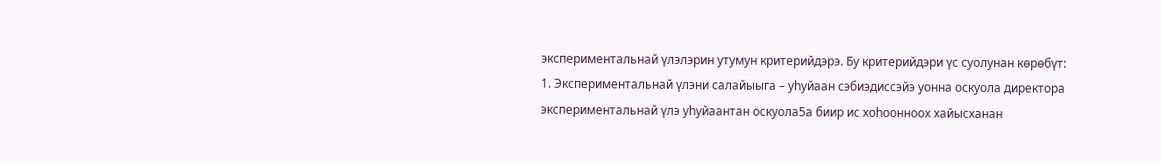экспериментальнай үлэлэрин утумун критерийдэрэ. Бу критерийдэри үс суолунан көрөбүт:
1. Экспериментальнай үлэни салайыыга – уһуйаан сэбиэдиссэйэ уонна оскуола директора экспериментальнай үлэ уһуйаантан оскуола5а биир ис хоһоонноох хайысханан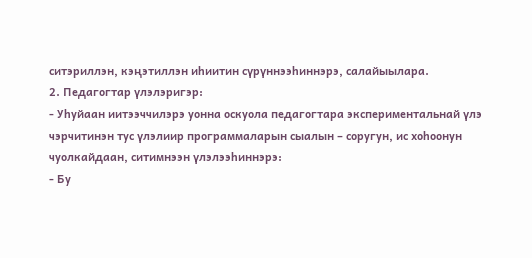ситэриллэн, кэңэтиллэн иһиитин сүрүннээһиннэрэ, салайыылара.
2. Педагогтар үлэлэригэр:
- Уһуйаан иитээччилэрэ уонна оскуола педагогтара экспериментальнай үлэ чэрчитинэн тус үлэлиир программаларын сыалын – соругун, ис хоһоонун чуолкайдаан, ситимнээн үлэлээһиннэрэ:
- Бу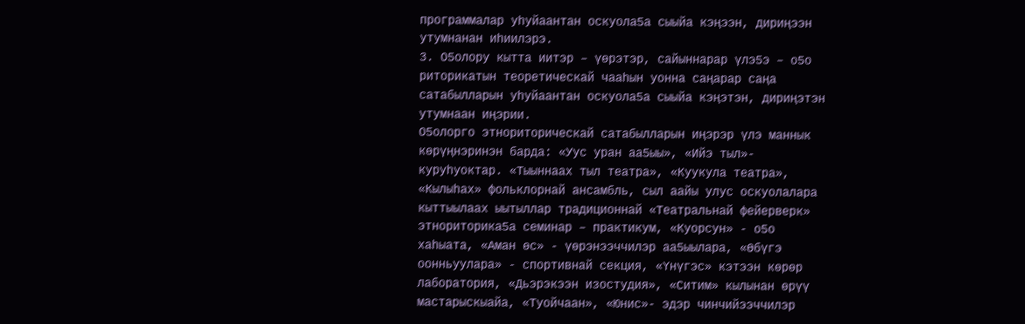программалар уһуйаантан оскуола5а сыыйа кэңээн, дириңээн утумнанан иһиилэрэ.
3. О5олору кытта иитэр – үөрэтэр, сайыннарар үлэ5э – о5о риторикатын теоретическай чааһын уонна саңарар саңа сатабылларын уһуйаантан оскуола5а сыыйа кэңэтэн, дириңэтэн утумнаан иңэрии.
О5олорго этнориторическай сатабылларын иңэрэр үлэ маннык көрүңнэринэн барда: «Уус уран аа5ыы», «Ийэ тыл»- куруһуоктар. «Тыыннаах тыл театра», «Куукула театра», «Кылыһах» фольклорнай ансамбль, сыл аайы улус оскуолалара кыттыылаах ыытыллар традиционнай «Театральнай фейерверк» этнориторика5а семинар – практикум, «Куорсун» - о5о хаһыата, «Аман өс» - үөрэнээччилэр аа5ыылара, «Өбүгэ оонньуулара» - спортивнай секция, «Үнүгэс» кэтээн көрөр лаборатория, «Дьэрэкээн изостудия», «Ситим» кылынан өрүү мастарыскыайа, «Туойчаан», «Юнис»- эдэр чинчийээччилэр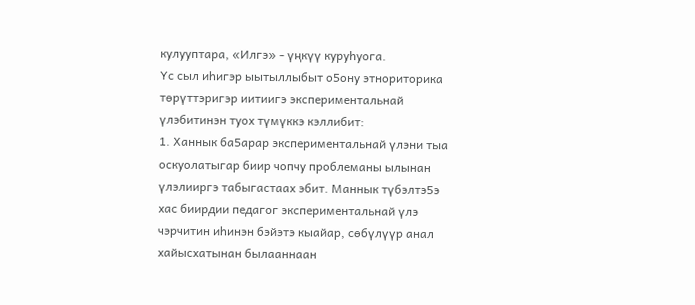кулууптара, «Илгэ» - үңкүү куруһуога.
Үс сыл иһигэр ыытыллыбыт о5ону этнориторика төрүттэригэр иитиигэ экспериментальнай үлэбитинэн туох түмүккэ кэллибит:
1. Ханнык ба5арар экспериментальнай үлэни тыа оскуолатыгар биир чопчу проблеманы ылынан үлэлииргэ табыгастаах эбит. Маннык түбэлтэ5э хас биирдии педагог экспериментальнай үлэ чэрчитин иһинэн бэйэтэ кыайар, сөбүлүүр анал хайысхатынан былааннаан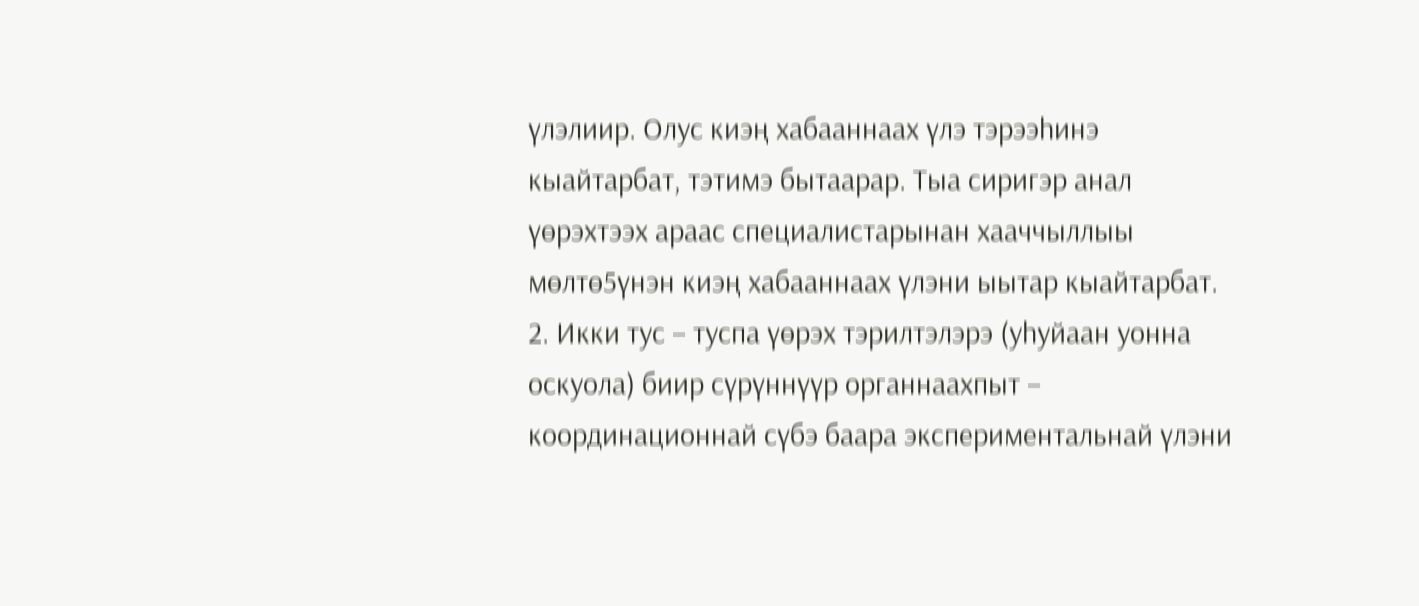үлэлиир. Олус киэң хабааннаах үлэ тэрээһинэ кыайтарбат, тэтимэ бытаарар. Тыа сиригэр анал үөрэхтээх араас специалистарынан хааччыллыы мөлтө5үнэн киэң хабааннаах үлэни ыытар кыайтарбат.
2. Икки тус – туспа үөрэх тэрилтэлэрэ (уһуйаан уонна оскуола) биир сүрүннүүр органнаахпыт – координационнай сүбэ баара экспериментальнай үлэни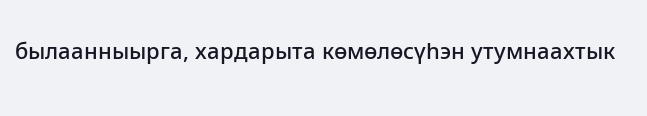былаанныырга, хардарыта көмөлөсүһэн утумнаахтык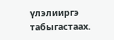үлэлииргэ табыгастаах.